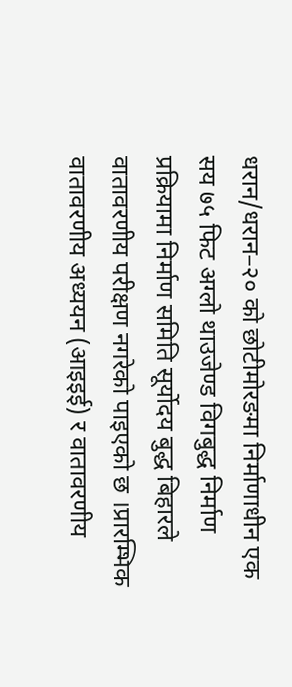धरान/धरान–२० को छोटीमोरङमा निर्माणाधीन एक सय ७५ फिट अग्लो थाउजेण्ड विगबुद्ध निर्माण प्रक्रियामा निर्माण समिति सूर्योदय बुद्ध बिहारले वातावरणीय परीक्षण नगरेको पाइएको छ ।प्रारम्भिक वातावरणीय अध्ययन (आइइई) र वातावरणीय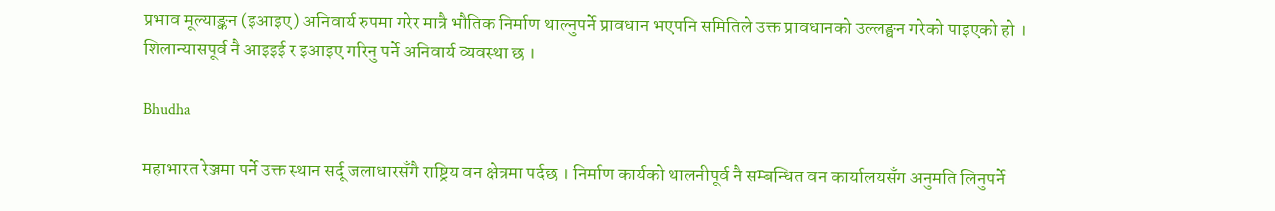प्रभाव मूल्याङ्कन (इआइए) अनिवार्य रुपमा गरेर मात्रै भौतिक निर्माण थाल्नुपर्ने प्रावधान भएपनि समितिले उक्त प्रावधानको उल्लङ्घन गरेको पाइएको हो । शिलान्यासपूर्व नै आइइई र इआइए गरिनु पर्ने अनिवार्य व्यवस्था छ ।

Bhudha

महाभारत रेञ्जमा पर्ने उक्त स्थान सर्दू जलाधारसँगै राष्ट्रिय वन क्षेत्रमा पर्दछ । निर्माण कार्यको थालनीपूर्व नै सम्बन्धित वन कार्यालयसँग अनुमति लिनुपर्ने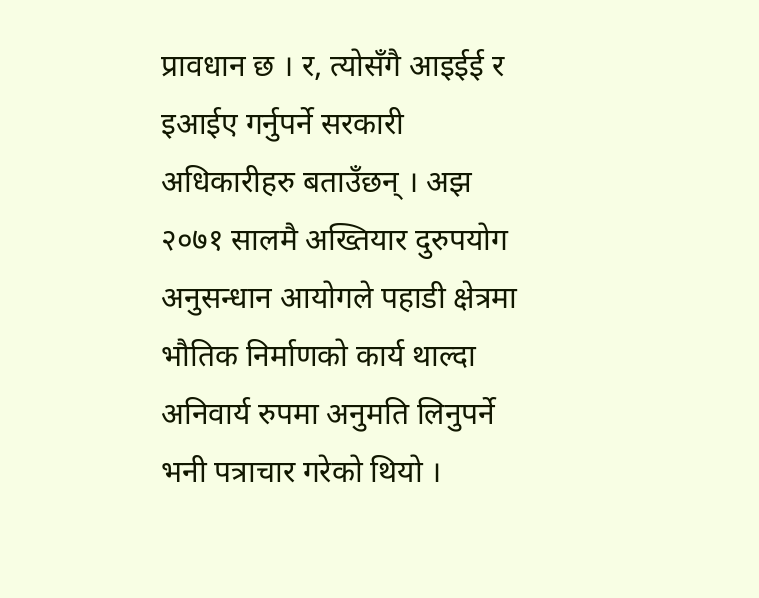प्रावधान छ । र, त्योसँगै आइईई र इआईए गर्नुपर्ने सरकारी अधिकारीहरु बताउँछन् । अझ २०७१ सालमै अख्तियार दुरुपयोग अनुसन्धान आयोगले पहाडी क्षेत्रमा भौतिक निर्माणको कार्य थाल्दा अनिवार्य रुपमा अनुमति लिनुपर्ने भनी पत्राचार गरेको थियो ।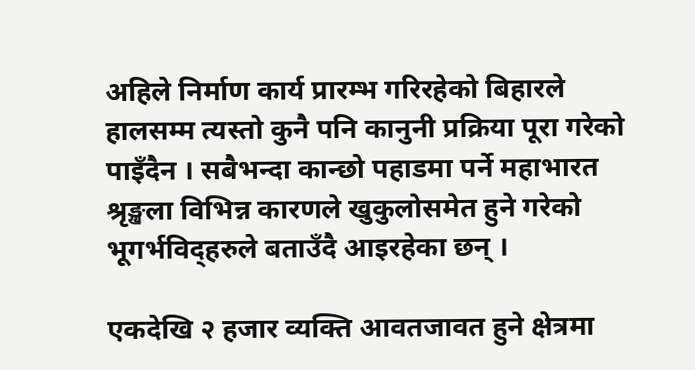अहिले निर्माण कार्य प्रारम्भ गरिरहेको बिहारले हालसम्म त्यस्तो कुनै पनि कानुनी प्रक्रिया पूरा गरेको पाइँदैन । सबैभन्दा कान्छो पहाडमा पर्ने महाभारत श्रृङ्खला विभिन्न कारणले खुकुलोसमेत हुने गरेको भूगर्भविद्हरुले बताउँदै आइरहेका छन् ।

एकदेखि २ हजार व्यक्ति आवतजावत हुने क्षेत्रमा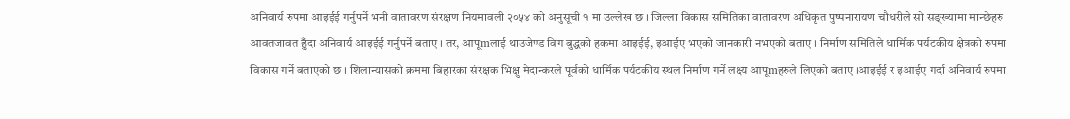अनिवार्य रुपमा आइईई गर्नुपर्ने भनी वातावरण संरक्षण नियमावली २०५४ को अनुसूची १ मा उल्लेख छ । जिल्ला विकास समितिका वातावरण अधिकृत पुष्पनारायण चौधरीले सो सङ्ख्यामा मान्छेहरु आवतजावत हुँदा अनिवार्य आइईई गर्नुपर्ने बताए । तर, आपूmलाई थाउजेण्ड विग बुद्धको हकमा आइईई, इआईए भएको जानकारी नभएको बताए । निर्माण समितिले धार्मिक पर्यटकीय क्षेत्रको रुपमा विकास गर्ने बताएको छ । शिलान्यासको क्रममा बिहारका संरक्षक भिक्षु मेदान्करले पूर्वको धार्मिक पर्यटकीय स्थल निर्माण गर्ने लक्ष्य आपूmहरुले लिएको बताए ।आइईई र इआईए गर्दा अनिवार्य रुपमा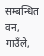सम्बन्धित वन, गाउँले,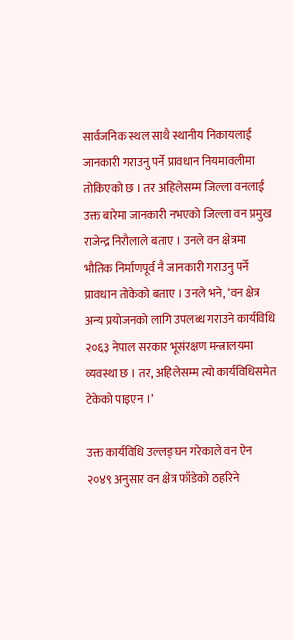सार्वजनिक स्थल साथै स्थानीय निकायलाई जानकारी गराउनु पर्ने प्रावधान नियमावलीमा तोकिएको छ । तर अहिलेसम्म जिल्ला वनलाई उक्त बारेमा जानकारी नभएको जिल्ला वन प्रमुख राजेन्द्र निरौलाले बताए । उनले वन क्षेत्रमा भौतिक निर्माणपूर्व नै जानकारी गराउनु पर्ने प्रावधान तोकेको बताए । उनले भने, ‘वन क्षेत्र अन्य प्रयोजनको लागि उपलब्ध गराउने कार्यविधि २०६३ नेपाल सरकार भूसंरक्षण मन्त्रालयमा व्यवस्था छ । तर, अहिलेसम्म त्यो कार्यविधिसमेत टेकेको पाइएन ।’

उक्त कार्यविधि उल्लङ्घन गरेकाले वन ऐन २०४९ अनुसार वन क्षेत्र फाँडेको ठहरिने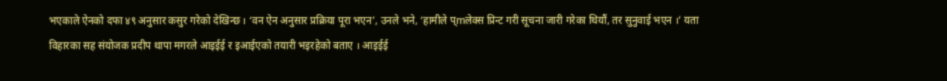भएकाले ऐनको दफा ४९ अनुसार कसुर गरेको देखिन्छ । ‘वन ऐन अनुसार प्रक्रिया पूरा भएन’, उनले भने, ‘हामीले प्mलेक्स प्रिन्ट गरी सूचना जारी गरेका थियौं, तर सुनुवाई भएन ।’ यता विहारका सह संयोजक प्रदीप थापा मगरले आइईई र इआईएको तयारी भइरहेको बताए । आइईई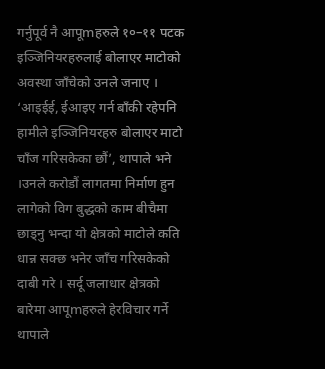गर्नुपूर्व नै आपूmहरुले १०–११ पटक इञ्जिनियरहरुलाई बोलाएर माटोको अवस्था जाँचेको उनले जनाए । ‘आइईई, ईआइए गर्न बाँकी रहेपनि हामीले इञ्जिनियरहरु बोलाएर माटो चाँज गरिसकेका छौं’, थापाले भने ।उनले करोडौं लागतमा निर्माण हुन लागेको विग बुद्धको काम बीचैमा छाड्नु भन्दा यो क्षेत्रको माटोले कति धान्न सक्छ भनेर जाँच गरिसकेको दाबी गरे । सर्दू जलाधार क्षेत्रको बारेमा आपूmहरुले हेरविचार गर्ने थापाले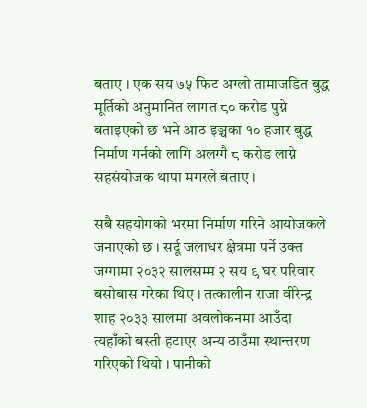बताए । एक सय ७५ फिट अग्लो तामाजडित बुद्ध मूर्तिको अनुमानित लागत ८० करोड पुग्ने बताइएको छ भने आठ इञ्चका १० हजार बुद्ध निर्माण गर्नको लागि अलग्गै ८ करोड लाग्ने सहसंयोजक थापा मगरले बताए ।

सबै सहयोगको भरमा निर्माण गरिने आयोजकले जनाएको छ । सर्दू जलाधर क्षेत्रमा पर्ने उक्त जग्गामा २०३२ सालसम्म २ सय ९ घर परिवार बसोबास गरेका थिए । तत्कालीन राजा वीरेन्द्र शाह २०३३ सालमा अवलोकनमा आउँदा त्यहाँको बस्ती हटाएर अन्य ठाउँमा स्थान्तरण गरिएको थियो । पानीको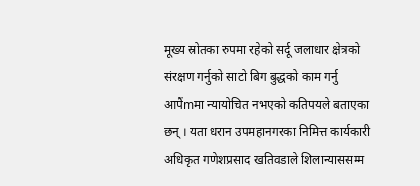मूख्य स्रोतका रुपमा रहेको सर्दू जलाधार क्षेत्रको संरक्षण गर्नुको साटो बिग बुद्धको काम गर्नु आपैंmमा न्यायोचित नभएको कतिपयले बताएका छन् । यता धरान उपमहानगरका निमित्त कार्यकारी अधिकृत गणेशप्रसाद खतिवडाले शिलान्याससम्म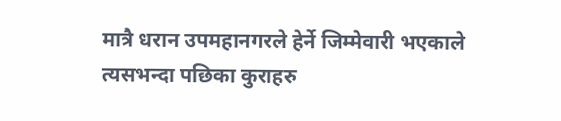मात्रै धरान उपमहानगरले हेर्ने जिम्मेवारी भएकाले त्यसभन्दा पछिका कुराहरु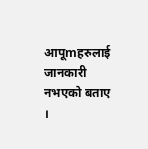आपूmहरुलाई जानकारी नभएको बताए ।